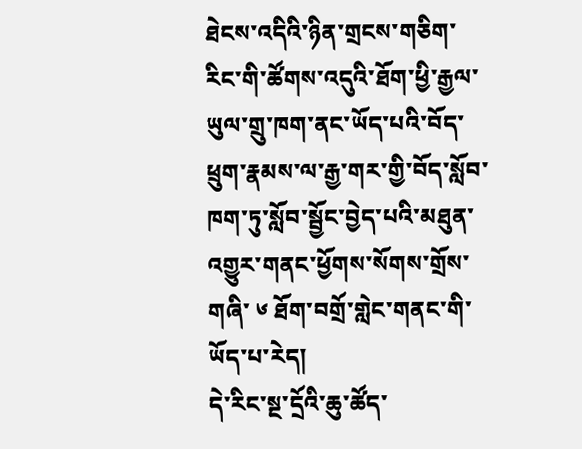ཐེངས་འདིའི་ཉིན་གྲངས་གཅིག་རིང་གི་ཚོགས་འདུའི་ཐོག་ཕྱི་རྒྱལ་ཡུལ་གྲུ་ཁག་ནང་ཡོད་པའི་བོད་ཕྲུག་རྣམས་ལ་རྒྱ་གར་གྱི་བོད་སློབ་ཁག་ཏུ་སློབ་སྦྱོང་བྱེད་པའི་མཐུན་འགྱུར་གནང་ཕྱོགས་སོགས་གྲོས་གཞི་ ༦ ཐོག་བགྲོ་གླེང་གནང་གི་ཡོད་པ་རེད།
དེ་རིང་སྔ་དྲོའི་ཆུ་ཚོད་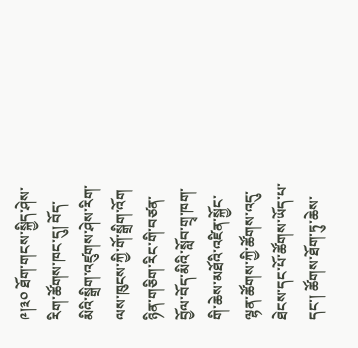༩།༣༠ ཐོག་གངས་སྐྱིད་ཤེས་རིག་ཚོགས་ཁང་དུ། བོད་མིའི་སྒྲིག་འཛུགས་ཤེས་རིག་ལས་ཁུངས་ཀྱི་གོ་སྒྲིག་འོག ཉིན་གཅིག་རིང་གི་བཙན་བྱོལ་བོད་མིའི་སློབ་གྲྭ་ཁག་གི་ཆེས་མཐོའི་འཛིན་སྐྱོང་ལྷན་ཚོགས་ཀྱི་ཚོགས་འདུ་ཐེངས་དང་པོ་ཚོགས་ཡོད་པ་དང་། ཚོགས་ཐོག་ཏུ་ཆེས་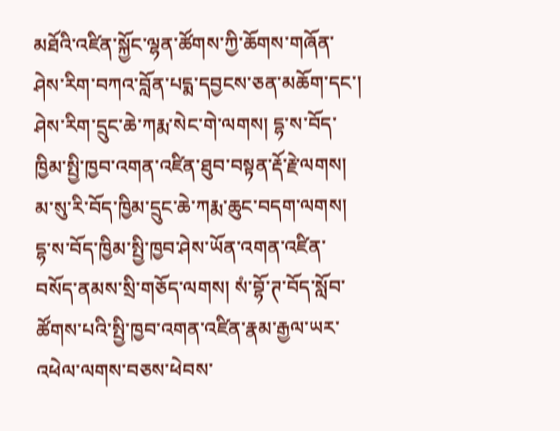མཐོའི་འཛིན་སྐྱོང་ལྷན་ཚོགས་ཀྱི་ཆོགས་གཞོན་ཤེས་རིག་བཀའ་བློན་པདྨ་དབྱངས་ཅན་མཆོག་དང་། ཤེས་རིག་དྲུང་ཆེ་ཀརྨ་སེང་གེ་ལགས། དྷ་ས་བོད་ཁྱིམ་སྤྱི་ཁྱབ་འགན་འཛིན་ཐུབ་བསྟན་རྡོ་རྗེ་ལགས། མ་སུ་རི་བོད་ཁྱིམ་དྲུང་ཆེ་ཀརྨ་ཆུང་བདག་ལགས། དྷ་ས་བོད་ཁྱིམ་སྤྱི་ཁྱབ་ཤེས་ཡོན་འགན་འཛིན་བསོད་ནམས་སྲི་གཅོད་ལགས། སཾ་བྷོ་ཊ་བོད་སློབ་ཚོགས་པའི་སྤྱི་ཁྱབ་འགན་འཛིན་རྣམ་རྒྱལ་ཡར་འཕེལ་ལགས་བཅས་ཕེབས་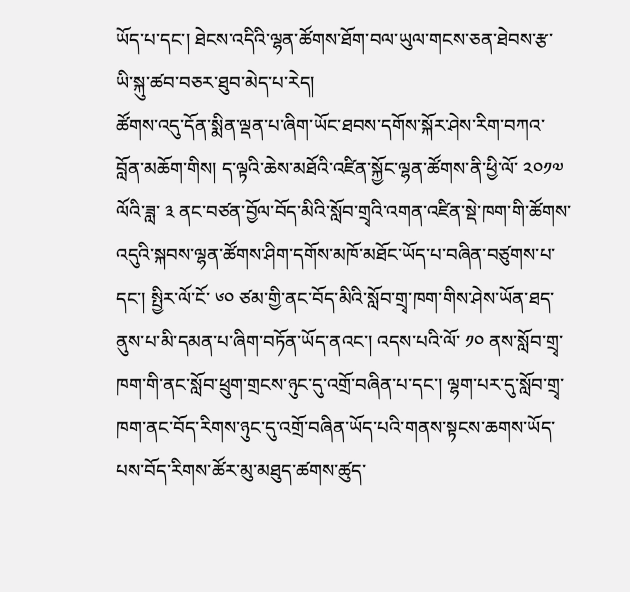ཡོད་པ་དང་། ཐེངས་འདིའི་ལྷན་ཚོགས་ཐོག་བལ་ཡུལ་གངས་ཅན་ཐེབས་རྩ་ཡི་སྐུ་ཚབ་བཅར་ཐུབ་མེད་པ་རེད།
ཚོགས་འདུ་དོན་སྨིན་ལྡན་པ་ཞིག་ཡོང་ཐབས་དགོས་སྐོར་ཤེས་རིག་བཀའ་བློན་མཆོག་གིས། ད་ལྟའི་ཆེས་མཐོའི་འཛིན་སྐྱོང་ལྷན་ཚོགས་ནི་ཕྱི་ལོ་ ༢༠༡༧ ལོའི་ཟླ་ ༣ ནང་བཙན་བྱོལ་བོད་མིའི་སློབ་གྲྭའི་འགན་འཛིན་སྡེ་ཁག་གི་ཚོགས་འདུའི་སྐབས་ལྷན་ཚོགས་ཤིག་དགོས་མཁོ་མཐོང་ཡོད་པ་བཞིན་བཙུགས་པ་དང་། སྤྱིར་ལོ་ངོ་ ༦༠ ཙམ་གྱི་ནང་བོད་མིའི་སློབ་གྲྭ་ཁག་གིས་ཤེས་ཡོན་ཐད་ནུས་པ་མི་དམན་པ་ཞིག་བཏོན་ཡོད་ནའང་། འདས་པའི་ལོ་ ༡༠ ནས་སློབ་གྲྭ་ཁག་གི་ནང་སློབ་ཕྲུག་གྲངས་ཉུང་དུ་འགྲོ་བཞིན་པ་དང་། ལྷག་པར་དུ་སློབ་གྲྭ་ཁག་ནང་བོད་རིགས་ཉུང་དུ་འགྲོ་བཞིན་ཡོད་པའི་གནས་སྟངས་ཆགས་ཡོད་པས་བོད་རིགས་ཚོར་མུ་མཐུད་ཚགས་ཚུད་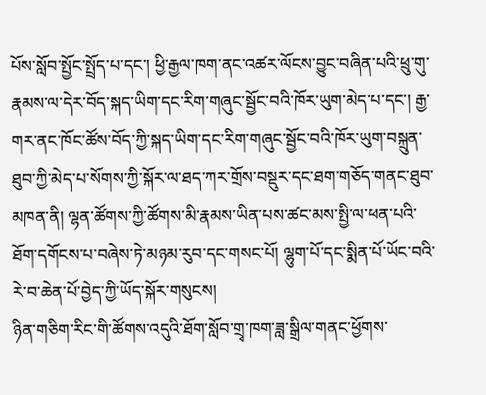པོས་སློབ་སྤྱོང་སྤྲོད་པ་དང་། ཕྱི་རྒྱལ་ཁག་ནང་འཚར་ལོངས་བྱུང་བཞིན་པའི་ཕྲུ་གུ་རྣམས་ལ་དེར་བོད་སྐད་ཡིག་དང་རིག་གཞུང་སྦྱོང་བའི་ཁོར་ཡུག་མེད་པ་དང་། རྒྱ་གར་ནང་ཁོང་ཚོས་བོད་ཀྱི་སྐད་ཡིག་དང་རིག་གཞུང་སྦྱོང་བའི་ཁོར་ཡུག་བསྐྲུན་ཐུབ་ཀྱི་མེད་པ་སོགས་ཀྱི་སྐོར་ལ་ཐད་ཀར་གྲོས་བསྡུར་དང་ཐག་གཅོད་གནང་ཐུབ་མཁན་ནི། ལྷན་ཚོགས་ཀྱི་ཚོགས་མི་རྣམས་ཡིན་པས་ཚང་མས་སྤྱི་ལ་ཕན་པའི་ཐོག་དགོངས་པ་བཞེས་ཏེ་མཉམ་རུབ་དང་གསང་པོ། ལྷུག་པོ་དང་སྨིན་པོ་ཡོང་བའི་རེ་བ་ཆེན་པོ་བྱེད་ཀྱི་ཡོད་སྐོར་གསུངས།
ཉིན་གཅིག་རིང་གི་ཚོགས་འདུའི་ཐོག་སློབ་གྲྭ་ཁག་ཟླ་སྒྲིལ་གནང་ཕྱོགས་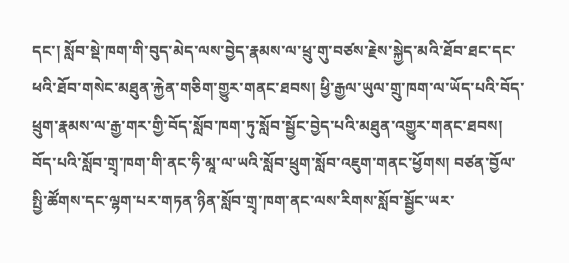དང་། སློབ་སྡེ་ཁག་གི་བུད་མེད་ལས་བྱེད་རྣམས་ལ་ཕྲུ་གུ་བཙས་རྗེས་སྐྱེད་མའི་ཐོབ་ཐང་དང་ཕའི་ཐོབ་གསེང་མཐུན་རྐྱེན་གཅིག་གྱུར་གནང་ཐབས། ཕྱི་རྒྱལ་ཡུལ་གྲུ་ཁག་ལ་ཡོད་པའི་བོད་ཕྲུག་རྣམས་ལ་རྒྱ་གར་གྱི་བོད་སློབ་ཁག་ཏུ་སློབ་སྦྱོང་བྱེད་པའི་མཐུན་འགྱུར་གནང་ཐབས། བོད་པའི་སློབ་གྲྭ་ཁག་གི་ནང་ཧི་མཱ་ལ་ཡའི་སློབ་ཕྲུག་སློབ་འཇུག་གནང་ཕྱོགས། བཙན་བྱོལ་སྤྱི་ཚོགས་དང་ལྷག་པར་གཏན་ཉིན་སློབ་གྲྭ་ཁག་ནང་ལས་རིགས་སློབ་སྦྱོང་ཡར་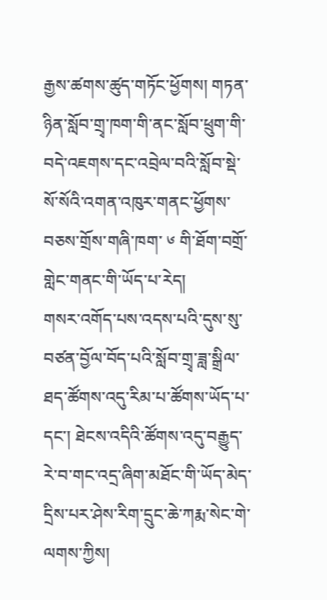རྒྱས་ཚགས་ཚུད་གཏོང་ཕྱོགས། གཏན་ཉིན་སློབ་གྲྭ་ཁག་གི་ནང་སློབ་ཕྲུག་གི་བདེ་འཇགས་དང་འབྲེལ་བའི་སློབ་སྡེ་སོ་སོའི་འགན་འཁུར་གནང་ཕྱོགས་བཅས་གྲོས་གཞི་ཁག་ ༦ གི་ཐོག་བགྲོ་གླེང་གནང་གི་ཡོད་པ་རེད།
གསར་འགོད་པས་འདས་པའི་དུས་སུ་བཙན་བྱོལ་བོད་པའི་སློབ་གྲྭ་ཟླ་སྒྲིལ་ཐད་ཚོགས་འདུ་རིམ་པ་ཚོགས་ཡོད་པ་དང་། ཐེངས་འདིའི་ཚོགས་འདུ་བརྒྱུད་རེ་བ་གང་འདྲ་ཞིག་མཐོང་གི་ཡོད་མེད་དྲིས་པར་ཤེས་རིག་དྲུང་ཆེ་ཀརྨ་སེང་གེ་ལགས་ཀྱིས།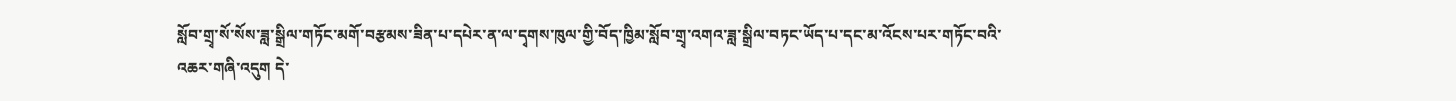སློབ་གྲྭ་སོ་སོས་ཟླ་སྒྲིལ་གཏོང་མགོ་བརྩམས་ཟིན་པ་དཔེར་ན་ལ་དྭགས་ཁུལ་གྱི་བོད་ཁྱིམ་སློབ་གྲྭ་འགའ་ཟླ་སྒྲིལ་བཏང་ཡོད་པ་དང་མ་འོངས་པར་གཏོང་བའི་འཆར་གཞི་འདུག དེ་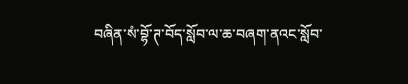བཞིན་སཾ་བྷོ་ཊ་བོད་སློབ་ལ་ཆ་བཞག་ནའང་སློབ་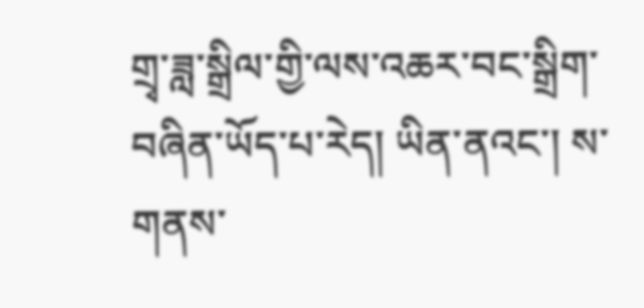གྲྭ་ཟླ་སྒྲིལ་གྱི་ལས་འཆར་བང་སྒྲིག་བཞིན་ཡོད་པ་རེད། ཡིན་ནའང་། ས་གནས་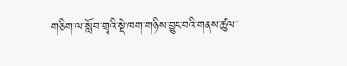གཅིག་ལ་སློབ་གྲྭའི་སྡེ་ཁག་གཉིས་བྱུང་བའི་གནས་ཚུལ་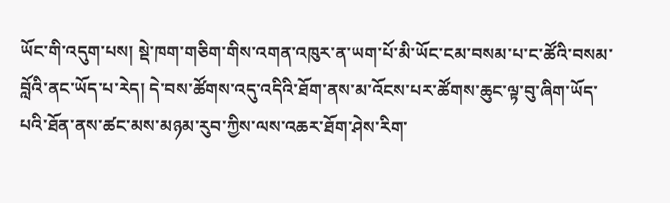ཡོང་གི་འདུག་པས། སྡེ་ཁག་གཅིག་གིས་འགན་འཁུར་ན་ཡག་པོ་མི་ཡོང་ངམ་བསམ་པ་ང་ཚོའི་བསམ་བློའི་ནང་ཡོད་པ་རེད། དེ་བས་ཚོགས་འདུ་འདིའི་ཐོག་ནས་མ་འོངས་པར་ཚོགས་ཆུང་ལྟ་བུ་ཞིག་ཡོད་པའི་ཐོན་ནས་ཚང་མས་མཉམ་རུབ་ཀྱིས་ལས་འཆར་ཐོག་ཤེས་རིག་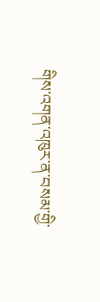གིས་འགན་འཁུར་ན་བསམ་གྱི་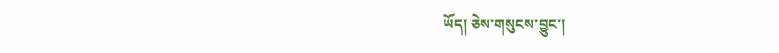ཡོད། ཅེས་གསུངས་བྱུང་།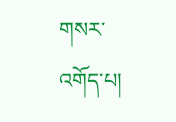གསར་འགོད་པ།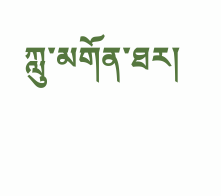ཀླུ་མགོན་ཐར།